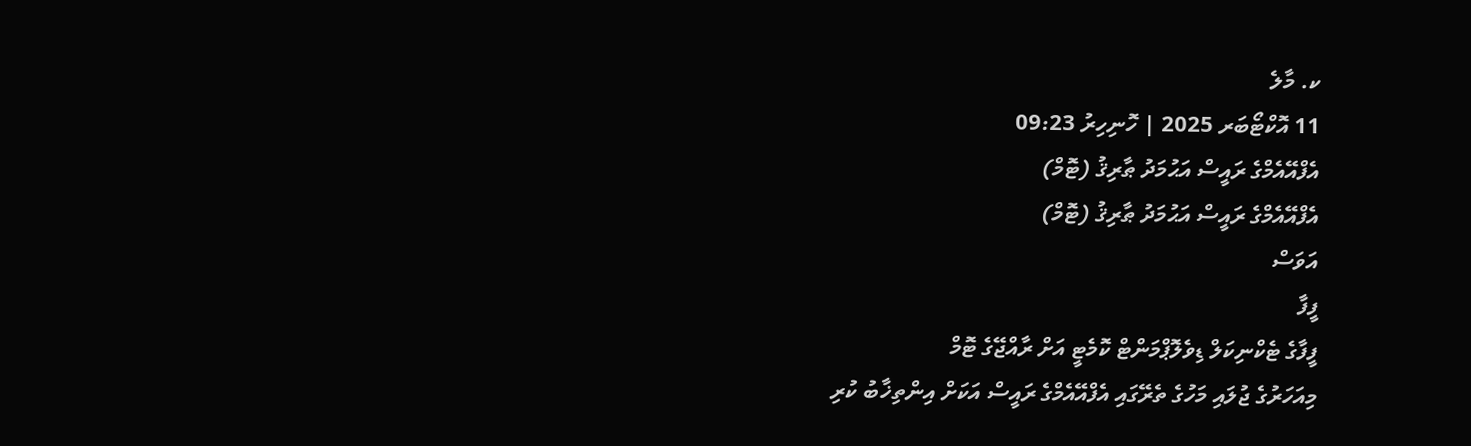ކ. މާލެ
11 އޮކްޓޯބަރ 2025 | ހޮނިހިރު 09:23
އެފްއޭއެމްގެ ރައީސް އަޙުމަދު ޠާރިޤު (ޓޮމް)
އެފްއޭއެމްގެ ރައީސް އަޙުމަދު ޠާރިޤު (ޓޮމް)
އަވަސް
ފީފާ
ފީފާގެ ޓެކްނިކަލް ޑިވެލޮޕްމަންޓް ކޮމެޓީ އަށް ރާއްޖޭގެ ޓޮމް
މިއަހަރުގެ ޖުލައި މަހުގެ ތެރޭގައި އެފްއޭއެމްގެ ރައީސް އަކަށް އިންތިޚާބު ކުރި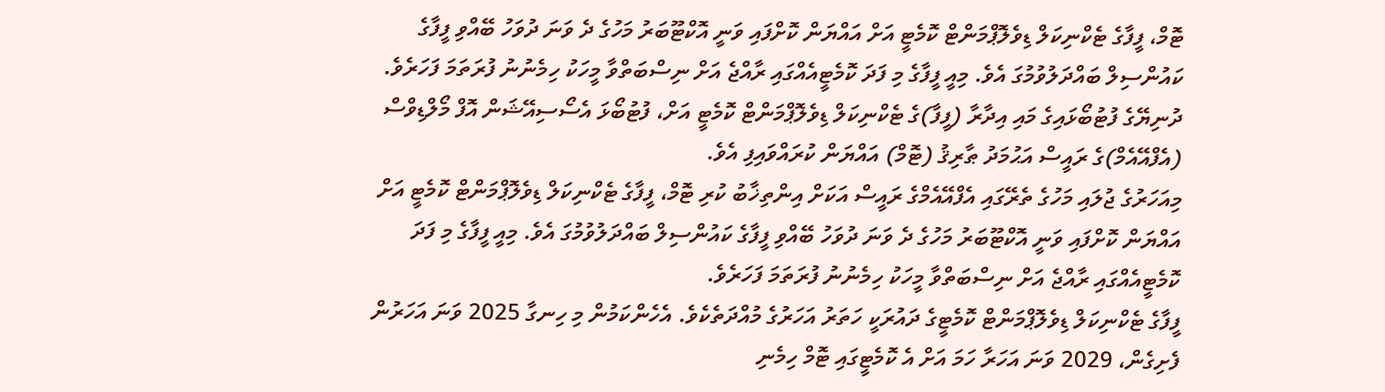ޓޮމް، ފީފާގެ ޓެކްނިކަލް ޑިވެލޮޕްމަންޓް ކޮމެޓީ އަށް އައްޔަން ކޮށްފައި ވަނީ އޮކްޓޫބަރު މަހުގެ ދެ ވަނަ ދުވަހު ބޭއްވި ފީފާގެ ކައުންސިލް ބައްދަލުވުމުގަ އެވެ. މިއީ ފީފާގެ މި ފަދަ ކޮމެޓީއެއްގައި ރާއްޖެ އަށް ނިސްބަތްވާ މީހަކު ހިމެނުނު ފުރަތަމަ ފަހަރެވެ.
ދުނިޔޭގެ ފުޓުބޯޅައިގެ މައި އިދާރާ (ފީފާ)ގެ ޓެކްނިކަލް ޑިވެލޮޕްމަންޓް ކޮމެޓީ އަށް، ފުޓުބޯޅަ އެސޯސިއޭޝަން އޮފް މޯލްޑިވްސް (އެފްއޭއެމް)ގެ ރައީސް އަޙުމަދު ޠާރިޤު (ޓޮމް) އައްޔަން ކުރައްވައިފި އެވެ.
މިއަހަރުގެ ޖުލައި މަހުގެ ތެރޭގައި އެފްއޭއެމްގެ ރައީސް އަކަށް އިންތިޚާބު ކުރި ޓޮމް، ފީފާގެ ޓެކްނިކަލް ޑިވެލޮޕްމަންޓް ކޮމެޓީ އަށް އައްޔަން ކޮށްފައި ވަނީ އޮކްޓޫބަރު މަހުގެ ދެ ވަނަ ދުވަހު ބޭއްވި ފީފާގެ ކައުންސިލް ބައްދަލުވުމުގަ އެވެ. މިއީ ފީފާގެ މި ފަދަ ކޮމެޓީއެއްގައި ރާއްޖެ އަށް ނިސްބަތްވާ މީހަކު ހިމެނުނު ފުރަތަމަ ފަހަރެވެ.
ފީފާގެ ޓެކްނިކަލް ޑިވެލޮޕްމަންޓް ކޮމެޓީގެ ދައުރަކީ ހަތަރު އަހަރުގެ މުއްދަތެކެވެ. އެހެންކަމުން މި ހިނގާ 2025 ވަނަ އަހަރުން ފެށިގެން، 2029 ވަނަ އަހަރާ ހަމަ އަށް އެ ކޮމެޓީގައި ޓޮމް ހިމެނި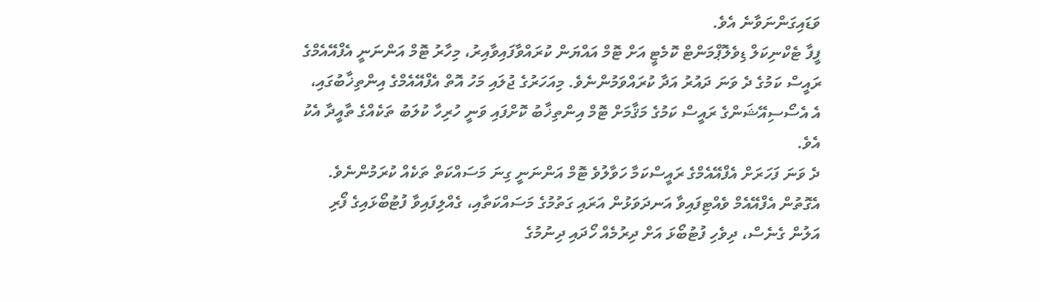ވަޑައިގަންނަވާނެ އެވެ.
ފީފާ ޓެކްނިކަލް ޑިވެލޮޕްމަންޓް ކޮމެޓީ އަށް ޓޮމް އައްޔަން ކުރައްވާފައިވާއިރު، މިހާރު ޓޮމް އަންނަނީ އެފްއޭއެމްގެ ރައީސް ކަމުގެ ދެ ވަނަ ދައުރު އަދާ ކުރައްވަމުންނެވެ. މިއަހަރުގެ ޖުލައި މަހު އޮތް އެފްއޭއެމްގެ އިންތިޚާބުގައި، އެ އެސޯސިއޭޝަންގެ ރައީސް ކަމުގެ މަޤާމަށް ޓޮމް އިންތިޚާބު ކޮށްފައި ވަނީ ހުރިހާ ކުލަބު ތަކެއްގެ ތާއީދާ އެކު އެވެ.
ދެ ވަނަ ފަހަރަށް އެފްއޭއެމްގެ ރައީސްކަމާ ހަވާލުވެ ޓޮމް އަންނަނީ ގިނަ މަސައްކަތް ތަކެއް ކުރަމުންނެވެ. އެގޮތުން އެފްއޭއެމް ވެއްޓިފައިވާ އަނދަވަޅުން އަރައި ގަތުމުގެ މަސައްކަތާއި، ގެއްލިފައިވާ ފުޓުބޯޅައިގެ ފޯރި އަލުން ގެނެސް، ދިވެހި ފުޓުބޯޅަ އަށް ދިރުމެއް ހޯދައި ދިނުމުގެ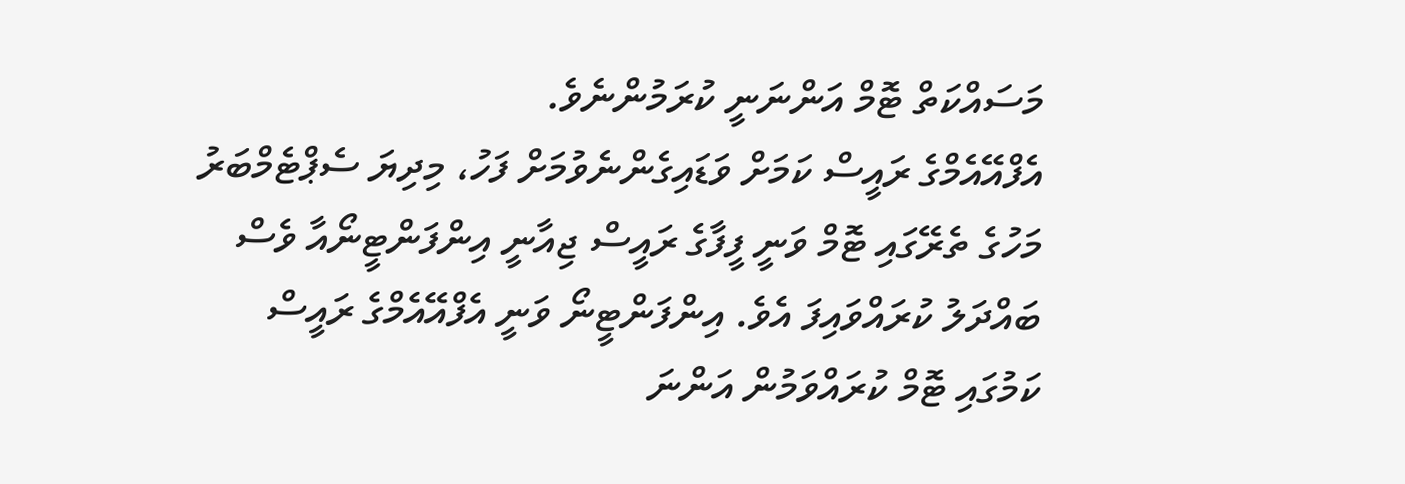މަސައްކަތް ޓޮމް އަންނަނީ ކުރަމުންނެވެ.
އެފްއޭއެމްގެ ރައީސް ކަމަށް ވަޑައިގެންނެވުމަށް ފަހު، މިދިޔަ ސެޕްޓެމްބަރު މަހުގެ ތެރޭގައި ޓޮމް ވަނީ ފީފާގެ ރައީސް ޖިއާނީ އިންފަންޓީނޯއާ ވެސް ބައްދަލު ކުރައްވައިފަ އެވެ. އިންފަންޓީނޯ ވަނީ އެފްއޭއެމްގެ ރައީސް ކަމުގައި ޓޮމް ކުރައްވަމުން އަންނަ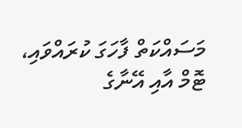މަސައްކަތް ފާހަގަ ކުރައްވައި، ޓޮމް އާއި އޭނާގެ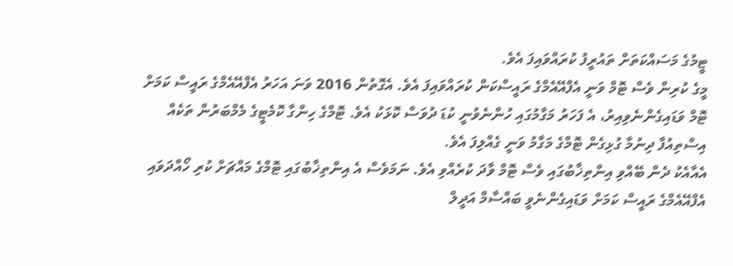ޓީމުގެ މަސައްކަތަށް ތައުރީފު ކުރައްވައިފަ އެވެ.
މީގެ ކުރިން ވެސް ޓޮމް ވަނީ އެފްއޭއެމްގެ ރައީސްކަން ކުރައްވައިފަ އެވެ. އެގޮތުން 2016 ވަނަ އަހަރު އެފްއޭއެމްގެ ރައީސް ކަމަށް ޓޮމް ވަޑައިގެންނެވިއިރު، އެ ފަހަރު މަގާމުގައި ހުންނެވުނީ ކުޑަ ދުވަސް ކޮޅަކު އެވެ. ޓޮމްގެ ހިންގާ ކޮމެޓީގެ މެމްބަރުން ތަކެއް އިސްތިއުފާ ދިނުމާ ގުޅިގެން ޓޮމްގެ މަގާމު ވަނީ ގެއްލިފަ އެވެ.
އެއާއެކު ދެން ބޭއްވި އިންތިޚާބުގައި ވެސް ޓޮމް ވާދަ ކުރެއްވި އެވެ. ނަމަވެސް އެ އިންތިޚާބުގައި ޓޮމްގެ މައްޗަށް ކުރި ހޯއްދަވައި އެފްއޭއެމްގެ ރައީސް ކަމަށް ވަޑައިގެންނެވީ ބައްސާމް އަދީލް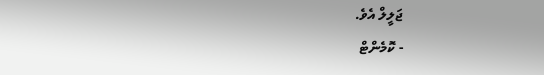ޖަލީލް އެވެ.
- ކޮމެންޓް